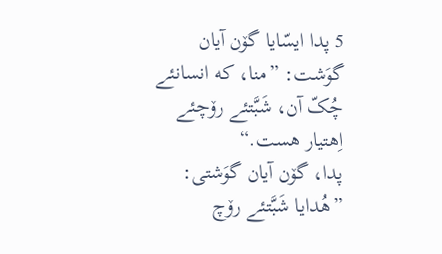5 پدا ایسّایا گۆن آیان گوَشت: ”منا، که انسانئے چُکّ آن، شَبَّتئے رۆچئے اِهتیار هست.“
پدا، گۆن آیان گوَشتی: ”هُدایا شَبَّتئے رۆچ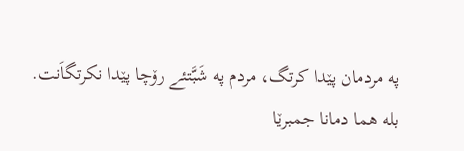په مردمان پێدا کرتگ، مردم په شَبَّتئے رۆچا پێدا نکرتگاَنت.
بله هما دمانا جمبرێا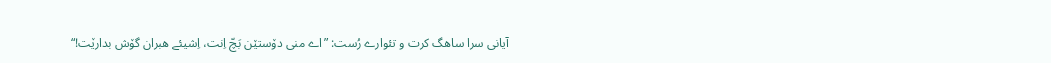آیانی سرا ساهگ کرت و تئوارے رُست: ”اے منی دۆستێن بَچّ اِنت، اِشیئے هبران گۆش بدارێت!“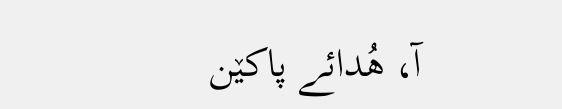آ، هُدائے پاکێن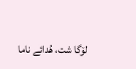لۆگا شت، هُدائے ناما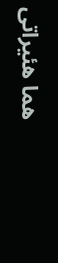هما هئیراتی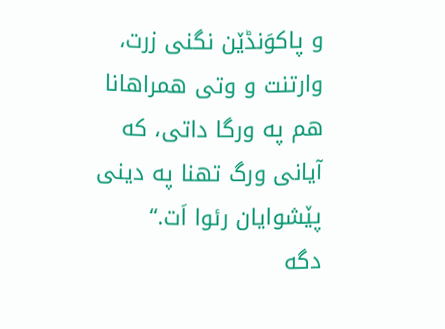و پاکوَنڈێن نگنی زرت، وارتنت و وتی همراهانا هم په ورگا داتی، که آیانی ورگ تهنا په دینی پێشوایان رئوا اَت.“
دگه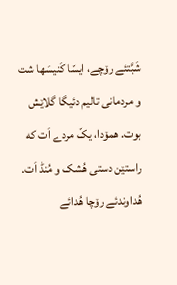شَبَّتئے رۆچے، ایسّا کَنیسَها شت و مردمانی تالیم دئیگا گلاێش بوت. همۆدا، یکّ مردے اَت که راستێن دستی هُشک و مُنڈ اَت.
هُداوندئے رۆچا هُدائے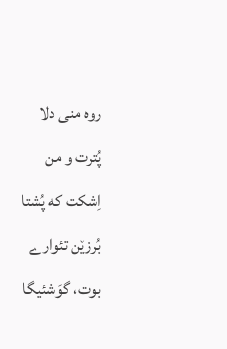روه منی دلا پُترت و من اِشکت که پُشتا بُرزێن تئوارے بوت، گوَشئیگا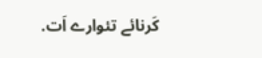کَرنائے تئوارے اَت.